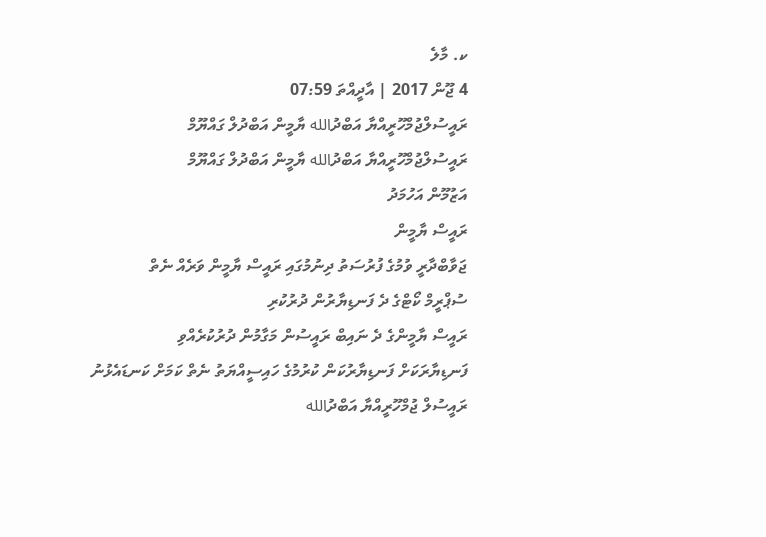ކ. މާލެ
4 ޖޫން 2017 | އާދީއްތަ 07:59
ރައީސުލްޖުމްހޫރީއްޔާ އަބްދުالله ޔާމީން އަބްދުލް ގައްޔޫމް
ރައީސުލްޖުމްހޫރީއްޔާ އަބްދުالله ޔާމީން އަބްދުލް ގައްޔޫމް
އަޒުމޫން އަހުމަދު
ރައީސް ޔާމީން
ޖަވާބްދާރީ ވުމުގެ ފުރުސަތު ދިނުމުގައި ރައީސް ޔާމީން ވަރެއް ނެތް
ސުޕްރީމް ކޯޓްގެ ދެ ފަނޑިޔާރުން ދުރުކުރި
ރައީސް ޔާމީންގެ ދެ ނައިބް ރައީސުން މަގާމުން ދުރުކުރެއްވި
ފަނޑިޔާރަކަށް ފަނޑިޔާރުކަން ކުރުމުގެ ހައިސީއްޔަތު ނެތް ކަމަށް ކަނޑައެޅުނު
ރައީސުލް ޖުމްހޫރީއްޔާ އަބްދުالله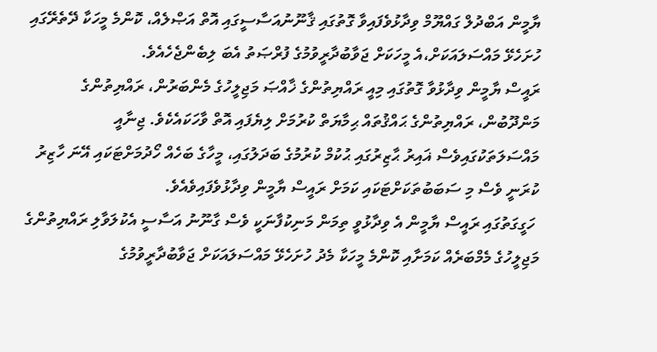ޔާމީން އަބްދުލް ގައްޔޫމް ވިދާޅުވެފައިވާ ގޮތުގައި ޤާނޫނުއަސާސީގައި އޮތް އަޞްލެއް، ކޮންމެ މީހަކާ ދޭތެރޭގައި ހުށަހެޅޭ މައްސަލައަކަށް،އެ މީހަކަށް ޖަވާބުދާރީވުމުގެ ފުރްޞަތު އެބަ ލިބެންޖެހެއެވެ.
ރައީސް ޔާމީން ވިދާޅުވާ ގޮތުގައި މިއީ ރައްޔިތުންގެ ޚާއްޞަ މަޖިލީހުގެ މެންބަރުން، ރައްޔިތުންގެ މަންދޫބުން، ރައްޔިތުންގެ ޙައްޤުތައް ޙިމާޔަތް ކުރުމަށް ލިޔެފައި އޮތް ވާހަކައެކެވެ. ޖިނާއީ މައްސަލަތަކުގައިވެސް ޣައިރު ޙާޒިރުގައި ޙުކުމް ކުރުމުގެ ބަދަލުގައި، މީހާގެ ބަހެއް ހޯދުމަށްޓަކައި އޭނަ ހާޒިރު ކުރަނީ ވެސް މި ސަބަބުތަކަށްޓަކައި ކަމަށް ރައީސް ޔާމީން ވިދާޅުވެފައިވެއެވެ.
 ހަގީގަތުގައި ރައީސް ޔާމީން އެ ވިދާޅުވީ ތިމަން މަނިކުފާނަކީ ވެސް ގާނޫނު އަސާސީ އެކުލަވާލި ރައްޔިތުންގެ މަޖިލީހުގެ މެމްބަރެއް ކަމަށާއި ކޮންމެ މީހަކާ މެދު ހުށަހެޅޭ މައްސަލައަކަށް ޖަވާބުދާރީވުމުގެ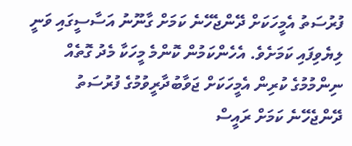ފުރުސަތު އެމީހަކަށް ދޭންޖެހޭނެ ކަމަށް ގާނޫނު އަސާސީގައި ވަނީ ލިޔެވިފައި ކަމަށެވެ. އެހެންކަމުން ކޮންމެ މީހަކާ މެދު ގޮތެއް ނިންމުމުގެ ކުރިން އެމީހަކަށް ޖަވާބުދާރީވުމުގެ ފުރުސަތު ދޭންޖެހޭނެ ކަމަށް ރައީސް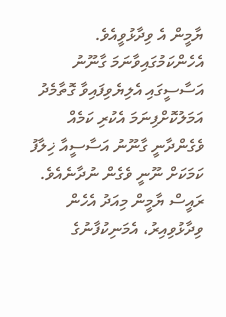ޔާމީން އެ ވިދާޅުވީއެވެ. އެހެންކަމުގައިވާނަމަ ގާނޫނު އަސާސީގައި އެލިޔެވިފައިވާ ގޮތާމެދު އަމަލުކޮށްފިނަމަ އެކުރި ކަމެއް ވެގެންދާނީ ގާނޫނު އަސާސީއާ ޚިލާފު ކަމަކަށް ނޫނީ ވެގެން ނުދާނެއެވެ.
ރައީސް ޔާމީން މިއަދު އެހެން ވިދާޅުވިއިރު، އެމަނިކުފާނުގެ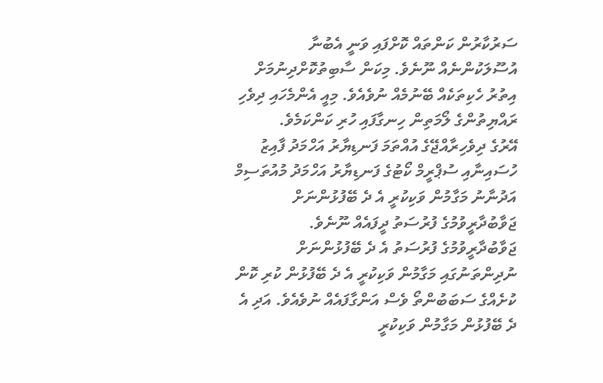ސަރުކާރުން ކަންތައް ކޮށްފައި ވަނީ އެބުނާ އުސޫލަކުންނެއް ނޫނެވެ. މިކަން ސާބިތުކޮށްދިނުމަށް އިތުރު ހެކިތަކެއް ބޭނުމެއް ނުވެއެވެ. މިއީ އެންމެހައި ދިވެހި ރައްޔިތުންގެ ލޯމަތިން ހިނގާފައި ހުރި ކަންކަމެވެ.
އޭރުގެ ދިވެހިރާއްޖޭގެ އުއްތަމަ ފަނޑިޔާރު އަހްމަދު ފާއިޒު ހުސައިނާއި ސުޕްރީމް ކޯޓުގެ ފަނޑިޔާރު އަހްމަދު މުއުތަސިމް އަދުނާނު މަގާމުން ވަކިކުރީ އެ ދެ ބޭފުޅުންނަށް ޖަވާބުދާރީވުމުގެ ފުރުސަތު ދީފައެއް ނޫނެވެ. ޖަވާބުދާރީވުމުގެ ފުރުސަތު އެ ދެ ބޭފުޅުންނަށް ނުދިންތަނުގައި މަގާމުން ވަކިކުރީ އެ ދެ ބޭފުޅުން ކުރި ކޮން ކުށެއްގެ ސަބަބުންތޯ ވެސް އަންގާފައެއް ނުވެއެވެ. އަދި އެ ދެ ބޭފުޅުން މަގާމުން ވަކިކުރީ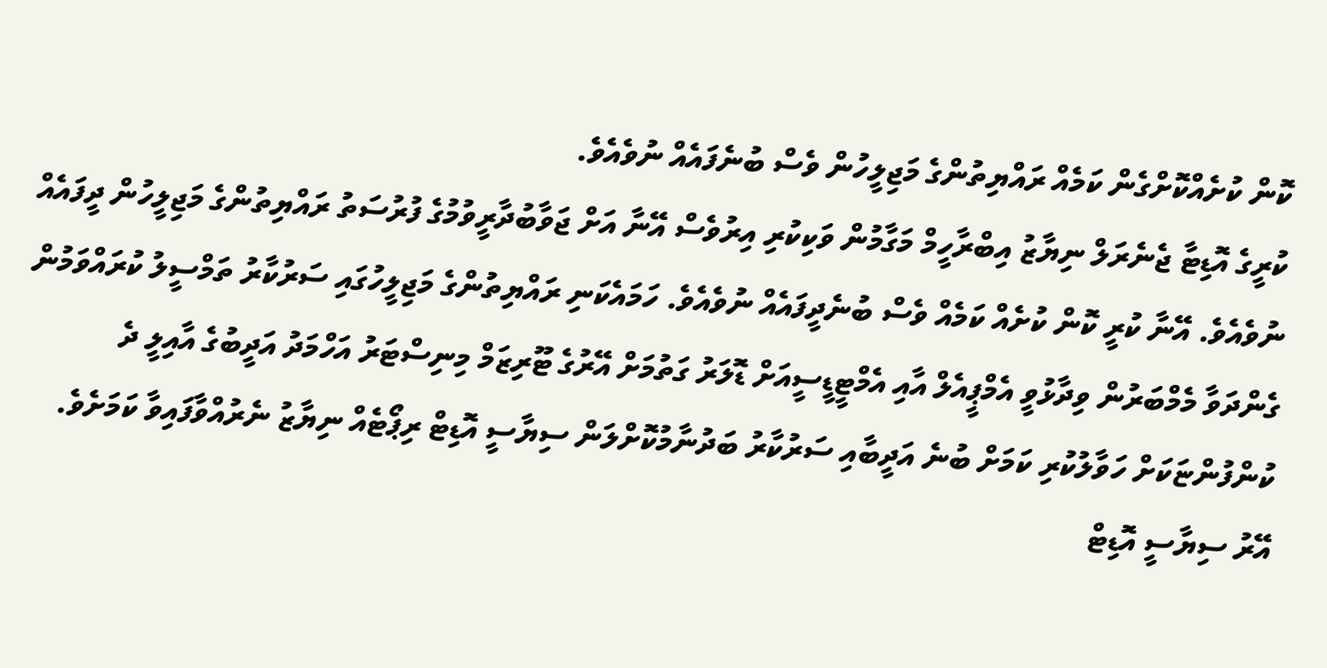ކޮން ކުށެއްކޮށްގެން ކަމެއް ރައްޔިތުންގެ މަޖިލީހުން ވެސް ބުނެފައެއް ނުވެއެވެ.
ކުރީގެ އޮޑިޓާ ޖެނެރަލް ނިޔާޒު އިބްރާހީމް މަގާމުން ވަކިކުރި އިރުވެސް އޭނާ އަށް ޖަވާބުދާރީވުމުގެ ފުރުސަތު ރައްޔިތުންގެ މަޖިލީހުން ދީފައެއް ނުވެއެވެ. އޭނާ ކުރީ ކޮން ކުށެއް ކަމެއް ވެސް ބުނެދީފައެއް ނުވެއެވެ. ހަމައެކަނި ރައްޔިތުންގެ މަޖިލީހުގައި ސަރުކާރު ތަމްސީލު ކުރައްވަމުން ގެންދަވާ މެމްބަރުން ވިދާޅުވީ އެމްޕީއެލް އާއި އެމްޓީޑީސީއަށް ޑޮލަރު ގަތުމަށް އޭރުގެ ޓޫރިޒަމް މިނިސްޓަރު އަހްމަދު އަދީބުގެ އާއިލީ ދެ ކުންފުންޏަކަށް ހަވާލުކުރި ކަމަށް ބުނެ އަދީބާއި ސަރުކާރު ބަދުނާމުކޮށްލަން ސިޔާސީ އޮޑިޓް ރިޕޯޓެއް ނިޔާޒު ނެރުއްވާފައިވާ ކަމަށެވެ.
އޭރު ސިޔާސީ އޮޑިޓް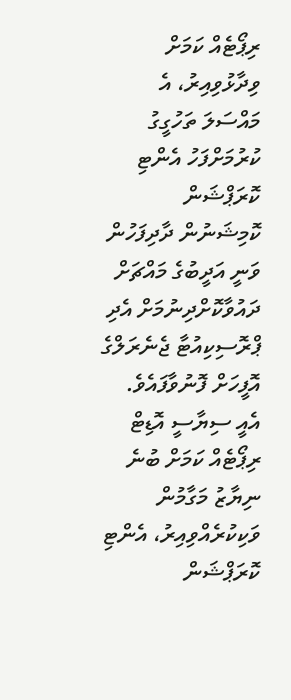ރިޕޯޓެއް ކަމަށް ވިދާޅުވިއިރު، އެ މައްސަލަ ތަހުގީގު ކުރުމަށްފަހު އެންޓި ކޮރަޕްޝަން ކޮމިޝަނުން ދާދިފަހުން ވަނީ އަދީބުގެ މައްޗަށް ދައުވާކޮށްދިނުމަށް އެދި ޕްރޮސިކިއުޓާ ޖެނެރަލްގެ އޮފީހަށް ފޮނުވާފައެވެ. އެއީ ސިޔާސީ އޮޑިޓް ރިޕޯޓެއް ކަމަށް ބުނެ ނިޔާޒު މަގާމުން ވަކިކުރެއްވިއިރު، އެންޓި ކޮރަޕްޝަން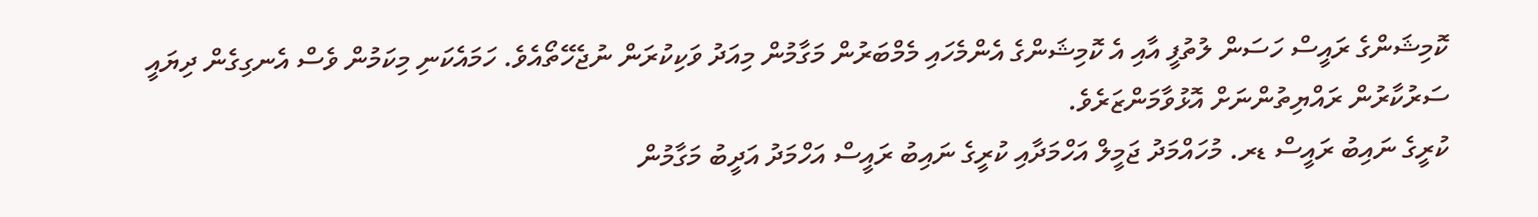ކޮމިޝަންގެ ރައީސް ހަސަން ލުތުފީ އާއި އެ ކޮމިޝަންގެ އެންމެހައި މެމްބަރުން މަގާމުން މިއަދު ވަކިކުރަން ނުޖެހޭތޯއެވެ. ހަމައެކަނި މިކަމުން ވެސް އެނގިގެން ދިޔައީ ސަރުކާރުން ރައްޔިތުންނަށް އޮޅުވާމަންޒަރެވެ.
ކުރީގެ ނައިބު ރައީސް ޑރ. މުހައްމަދު ޖަމީލް އަހްމަދާއި ކުރީގެ ނައިބު ރައީސް އަހްމަދު އަދީބު މަގާމުން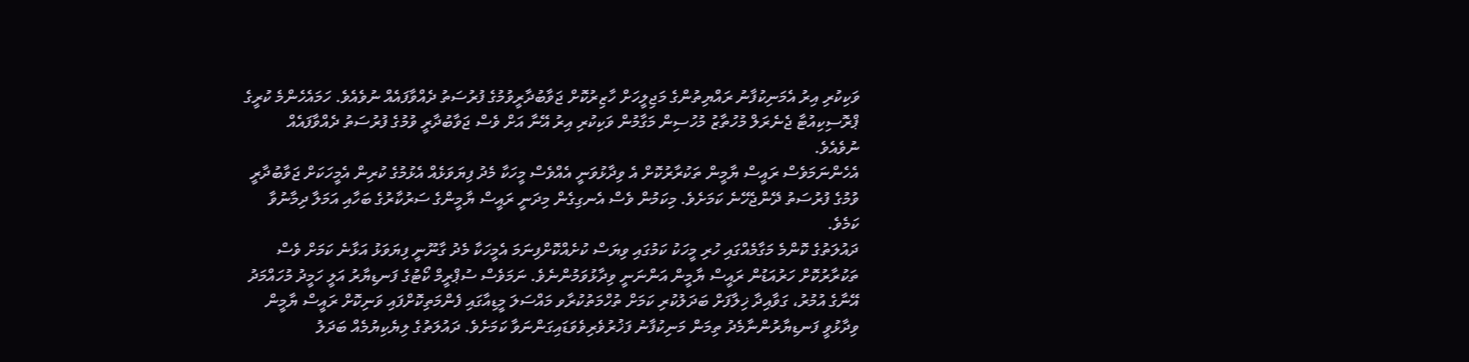ވަކިކުރި އިރު އެމަނިކުފާނު ރައްޔިތުންގެ މަޖިލީހަށް ހާޒިރުކޮށް ޖަވާބުދާރީވުމުގެ ފުރުސަތު ދެއްވާފައެއް ނުވެއެވެ. ހަމައެހެންމެ ކުރީގެ ޕްރޮސިކިއުޓާ ޖެނެރަލް މުހުތާޒު މުހުސިން މަގާމުން ވަކިކުރި އިރު އޭނާ އަށް ވެސް ޖަވާބުދާރީ ވުމުގެ ފުރުސަތު ދެއްވާފައެއް ނުވެއެވެ.
އެހެންނަމަވެސް ރައީސް ޔާމީން ތަކުރާރުކޮށް އެ ވިދާޅުވަނީ އެއްވެސް މީހަކާ މެދު ފިޔަވަޅެއް އެޅުމުގެ ކުރިން އެމީހަކަށް ޖަވާބުދާރީ ވުމުގެ ފުރުސަތު ދޭންޖެހޭނެ ކަމަށެވެ. މިކަމުން ވެސް އެނގިގެން މިދަނީ ރައީސް ޔާމީންގެ ސަރުކާރުގެ ބަހާއި އަމަލާ ދިމާނުވާ ކަމެވެ.
ދައުލަތުގެ ކޮންމެ މަގާމެއްގައި ހުރި މީހަކު ކަމުގައި ވިޔަސް ކުށެއްކޮށްފިނަމަ އެމީހަކާ މެދު ގާނޫނީ ފިޔަވަޅު އަޅާނެ ކަމަށް ވެސް ތަކުރާރުކޮށް ހަރުއަޑުން ރައީސް ޔާމީން އަންނަނީ ވިދާޅުވަމުންނެވެ. ނަމަވެސް ސުޕްރީމް ކޯޓުގެ ފަނޑިޔާރު އަލީ ހަމީދު މުހައްމަދު އޭނާގެ އުމުރު، ގަވާއިދާ ޚިލާފަށް ބަދަލުކުރި ކަމަށް ތުހްމަތުކުރާވ މައްސަލަ މީޑިއާގައި ފެންމަތިކޮށްފައި ވަނިކޮށް ރައީސް ޔާމީން ވިދާޅުވީ ފަނޑިޔާރުންނާމެދު ތިމަން މަނިކުފާނު ފަޚުރުވެރިވެވަޑައިގަންނަވާ ކަމަށެވެ. ދައުލަތުގެ ލިޔެކިޔުމެއް ބަދަލު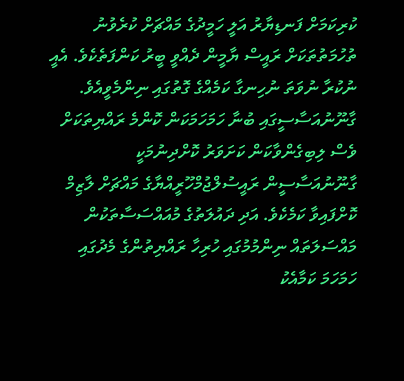ކުރިކަމަށް ފަނޑިޔާރު އަލީ ހަމީދުގެ މައްޗަށް ކުރެވުނު ތުހުމަތުތަކަށް ރައީސް ޔާމީން ދެއްވީ ބީރު ކަންފަތެކެވެ. އެއީ ނުކުރާ ނުވަތަ ނުހިނގާ ކަމެއްގެ ގޮތުގައި ނިންމެވީއެވެ.
ގާނޫނުއަސާސީގައި ބުނާ ހަމަހަމަކަން ކޮންމެ ރައްޔިތަކަށް ވެސް ލިބިގެންވާކަން ކަށަވަރު ކޮށްދިނުމަކީ ގާނޫނުއަސާސީން ރައީސުލްޖުމްހޫރީއްޔާގެ މައްޗަށް ލާޒިމް ކޮށްފައިވާ ކަމެކެވެ. އަދި ދައުލަތުގެ މުއައްސަސާތަކުން މައްސަލަތައް ނިންމުމުގައި ހުރިހާ ރައްޔިތުންގެ މެދުގައި ހަމަހަމަ ކަމާއެކު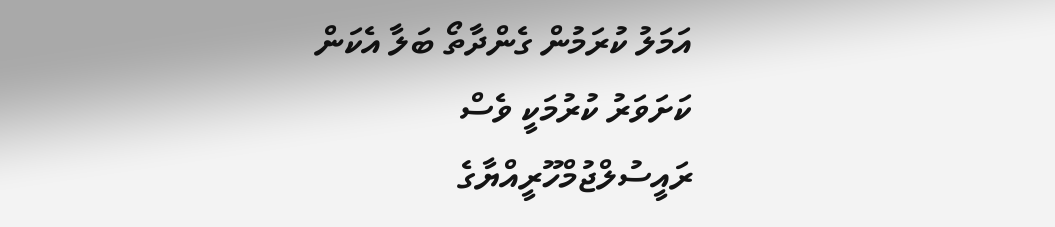އަމަލު ކުރަމުން ގެންދާތޯ ބަލާ އެކަން ކަށަވަރު ކުރުމަކީ ވެސް ރައީސުލްޖުމްހޫރީއްޔާގެ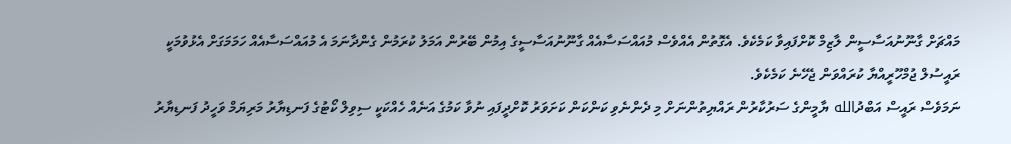މައްޗަށް ގާނޫނުއަސާސީން ލާޒިމް ކޮށްފައިވާ ކަމެކެވެ. އެގޮތުން އެއްވެސް މުއައްސަސާއެއް ގާނޫނުއަސާސީގެ އިމުން ބޭރުން އަމަލު ކުރަމުން ގެންދާނަމަ އެ މުއައްސަސާއެއް ހަމަމަގަށް އެޅުވުމަކީ ރައީސުލް ޖުމްހޫރީއްޔާ ކުރައްވަން ޖެހޭނެ ކަމެކެވެ.
ނަމަވެސް ރައީސް އަބްދުالله ޔާމީންގެ ސަރުކާރުން ރައްޔިތުންނަށް މި ދެންނެވި ކަންކަން ކަށަވަރު ކޮށްދީފައި ނުވާ ކަމުގެ އަނެއް ހެއްކަކީ ސިވިލް ކޯޓުގެ ފަނޑިޔާރު މަރިޔަމް ވަހީދު ފަނޑިޔާރު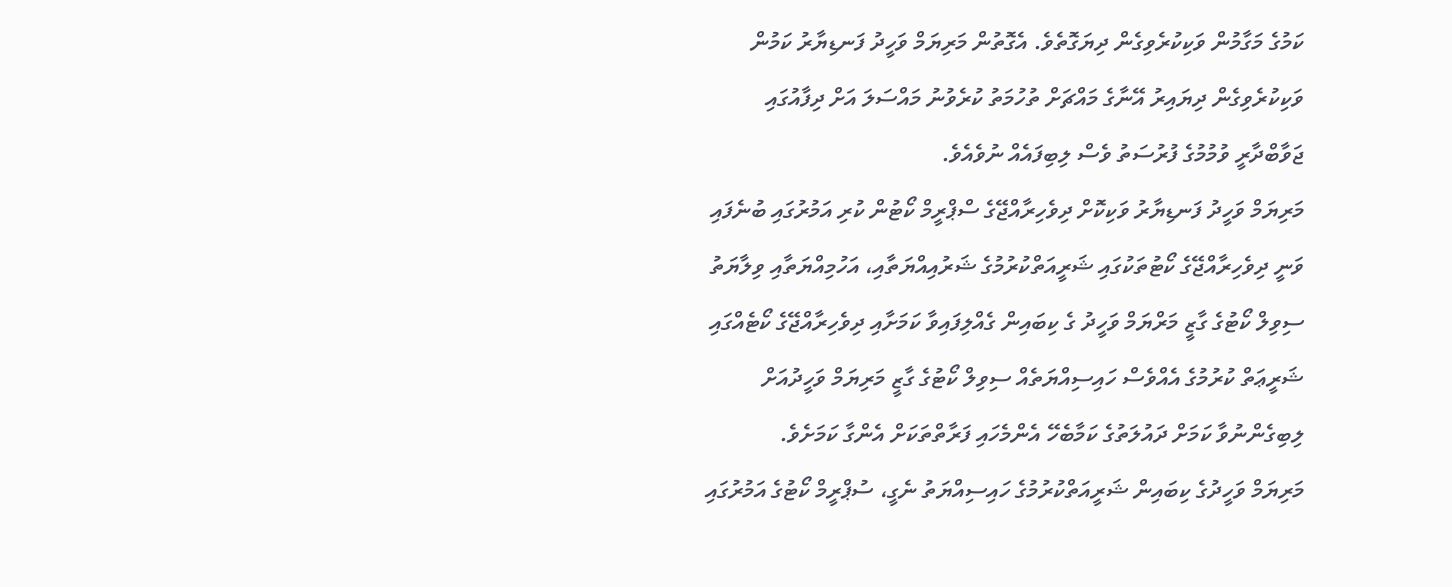ކަމުގެ މަގާމުން ވަކިކުރެވިގެން ދިޔަގޮތެވެ. އެގޮތުން މަރިޔަމް ވަހީދު ފަނޑިޔާރު ކަމުން ވަކިކުރެވިގެން ދިޔައިރު އޭނާގެ މައްޗަށް ތުހުމަތު ކުރެވުނު މައްސަލަ އަށް ދިފާއުގައި ޖަވާބްދާރީ ވުމުމުގެ ފުރުސަތު ވެސް ލިބިފައެއް ނުވެއެވެ.
މަރިޔަމް ވަހީދު ފަނޑިޔާރު ވަކިކޮށް ދިވެހިރާއްޖޭގެ ސްޕްރީމް ކޯޓުން ކުރި އަމުރުގައި ބުނެފައި ވަނީ ދިވެހިރާއްޖޭގެ ކޯޓުތަކުގައި ޝަރީއަތްކުރުމުގެ ޝަރުއިއްޔަތާއި، އަހުމިއްޔަތާއި ވިލާޔަތު ސިވިލް ކޯޓުގެ ގާޒީ މަރްޔަމް ވަހީދު ގެ ކިބައިން ގެއްލިފައިވާ ކަމަށާއި ދިވެހިރާއްޖޭގެ ކޯޓެއްގައި ޝަރީޢަތް ކުރުމުގެ އެއްވެސް ހައިސިއްޔަތެއް ސިވިލް ކޯޓުގެ ގާޒީ މަރިޔަމް ވަހީދުއަށް ލިބިގެންނުވާ ކަމަށް ދައުލަތުގެ ކަމާބެހޭ އެންމެހައި ފަރާތްތަކަށް އެންގާ ކަމަށެވެ.
މަރިޔަމް ވަހީދުގެ ކިބައިން ޝަރީއަތްކުރުމުގެ ހައިސިއްޔަތު ނެގީ، ސުޕްރީމް ކޯޓުގެ އަމުރުގައި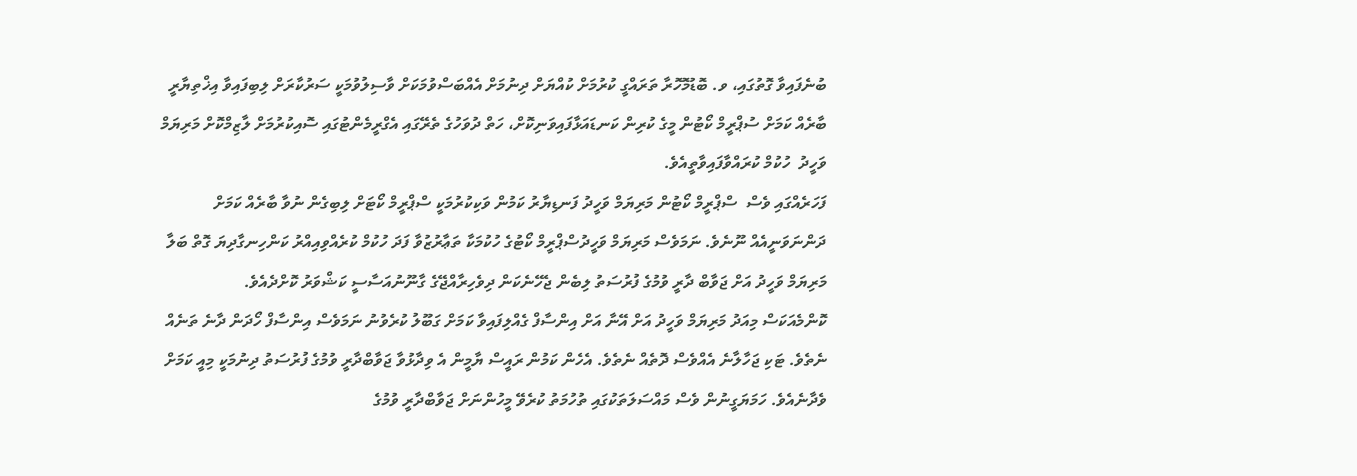ބުނެފައިވާ ގޮތުގައި، ވ. ބޮޑުމޮހޮރާ ތަރައްގީ ކުރުމަށް ކުއްޔަށް ދިނުމަށް އެއްބަސްވުމަކަށް ވާސިލުވުމަކީ ސަރުކާރަށް ލިބިފައިވާ އިޚްތިޔާރީ ބާރެއް ކަމަށް ސުޕްރީމް ކޯޓުން މީގެ ކުރިން ކަނޑައަޅާފައިވަނިކޮށް، ހަތް ދުވަހުގެ ތެރޭގައި އެގްރީމެންޓުގައި ސޮއިކުރުމަށް ލާޒިމްކޮށް މަރިޔަމް ވަހީދު  ހުކުމް ކުރައްވާފައިވާތީއެވެ.
ފަހަރެއްގައި ވެސް  ސްޕްރީމް ކޯޓުން މަރިޔަމް ވަހީދު ފަނޑިޔާރު ކަމުން ވަކިކުރުމަކީ ސްޕްރީމް ކޯޓަށް ލިބިގެން ނުވާ ބާރެއް ކަމަށް ދަންނަވަނީއެއް ނޫނެވެ. ނަމަވެސް މަރިޔަމް ވަހީދުސްޕްރީމް ކޯޓުގެ ހުކުމަކާ ތަޢާރުޒުވާ ފަދަ ހުކުމް ކުރެއްވިއިއްރު ކަންހިނގާދިޔަ ގޮތް ބަލާ މަރިޔަމް ވަހީދު އަށް ޖަވާބް ދާރީ ވުމުގެ ފުރުސަތު ލިބެން ޖެހޭނެކަން ދިވެހިރާއްޖޭގެ ގާނޫނުއަސާސީ ކަޝްވަރު ކޮށްދެއެވެ.
ކޮންމެއަކަސް މިއަދު މަރިޔަމް ވަހީދު އަށް އޭނާ އަށް އިންސާފް ގެއްލިފައިވާ ކަމަށް ގަބޫލު ކުރެވުނު ނަމަވެސް އިންސާފް ހޯދަން ދާނެ ތަނެއް ނެތެވެ. ޓަކި ޖަހާލާނެ އެއްވެސް ދޮތެއް ނެތެވެ. އެހެން ކަމުން ރައީސް ޔާމީން އެ ވިދާޅުވާ ޖަވާބްދާރީ ވުމުގެ ފުރުސަތު ދިނުމަކީ މިއީ ކަމަށް ވެދާނެއެވެ. ހަމަޔަގީނުން ވެސް މައްސަލަތަކުގައި ތުހުމަތު ކުރެވޭ މީހުންނަށް ޖަވާބްދާރީ ވުމުގެ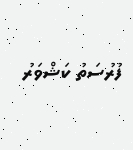ފުރުސަތު ކަޝްވަރު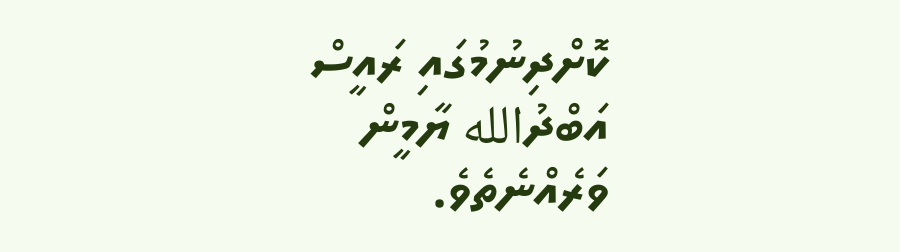ކޮށްދިނުމުގައި ރައީސް އަބްދުالله ޔާމީން ވަރެއްނެތެވެ.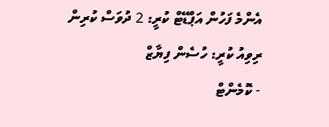އެންމެ ފަހުން އަޕްޑޭޓް ކުރީ: 2 ދުވަސް ކުރިން
ރިވިއު ކުރީ: ހުސެން ފިޔާޒް
- ކޮމެންޓް